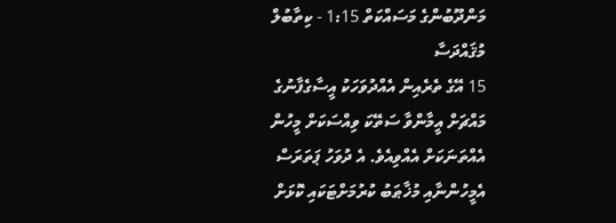މަންދޫބުންގެ މަސައްކަތް 1:15 - ކިތާބުލް މުޤައްދަސާ
15 އޭގެ ތެރެއިން އެއްދުވަހަކު އީސާގެފާނުގެ މައްޗަށް އީމާންވާ ސަތޭކަ ވިއްސަކަށް މީހުން އެއްތަނަކަށް އެއްވިއެވެ. އެ ދުވަހު ޕަތަރަސް އެމީހުންނާއި މުޚާޠަބު ކުރުމަށްޓަކައި ކޮޅަށް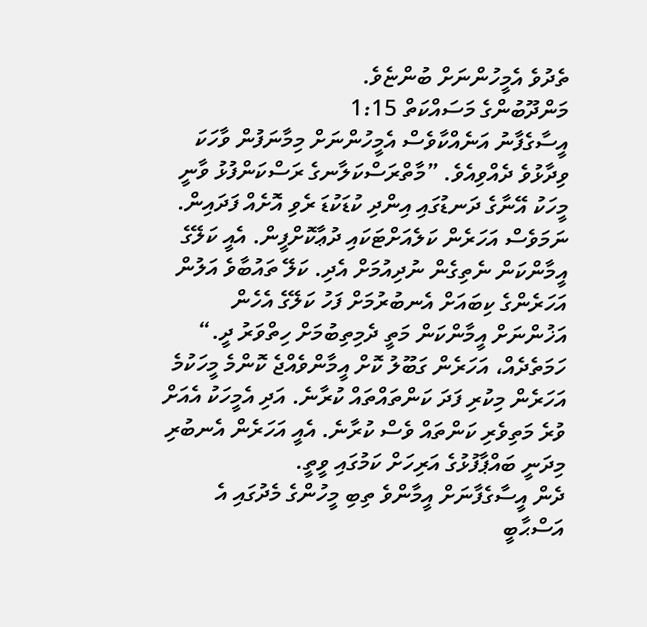ތެދުވެ އެމީހުންނަށް ބުންޏެވެ.
މަންދޫބުންގެ މަސައްކަތް 1:15
އީސާގެފާނު އަނެއްކާވެސް އެމީހުންނަށް މިމާނަފުން ވާހަކަ ވިދާޅުވެ ދެއްވިއެވެ. ”މާތްރަސްކަލާނގެ ރަސްކަންފުޅު ވާނީ މީހަކު އޭނާގެ ދަނޑުގައި އިންދި ކުޑަކުޑަ ރެވި އޮށެއް ފަދައިން.
ނަމަވެސް އަހަރެން ކަލެއަށްޓަކައި ދުޢާކޮށްފީން. އެއީ ކަލޭގެ އީމާންކަން ނެތިގެން ނުދިއުމަށް އެދި. ކަލޭ ތައުބާވެ އަލުން އަހަރެންގެ ކިބައަށް އެނބުރުމަށް ފަހު ކަލޭގެ އެހެން އަޚުންނަށް އީމާންކަން މަތީ ދެމިތިބުމަށް ހިތްވަރު ދީ.“
ހަމަތެދެއް، އަހަރެން ގަބޫލު ކޮށް އީމާންވެއްޖެ ކޮންމެ މީހަކުމެ އަހަރެން މިކުރި ފަދަ ކަންތައްތައް ކުރާނެ. އަދި އެމީހަކު އެއަށް ވުރެ މަތިވެރި ކަންތައް ވެސް ކުރާނެ. އެއީ އަހަރެން އެނބުރި މިދަނީ ބައްޕާފުޅުގެ އަރިހަށް ކަމުގައި ވީތީ.
ދެން އީސާގެފާނަށް އީމާންވެ ތިބި މީހުންގެ މެދުގައި އެ އަސްޙާބީ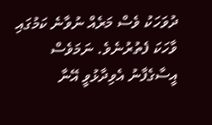ދުވަހަކު ވެސް މަރެއް ނުވާނެ ކަމުގައި ވާހަކަ ފެތުރުނެވެ. ނަމަވެސް އީސާގެފާނު އެވިދާޅުވީ އޭނާ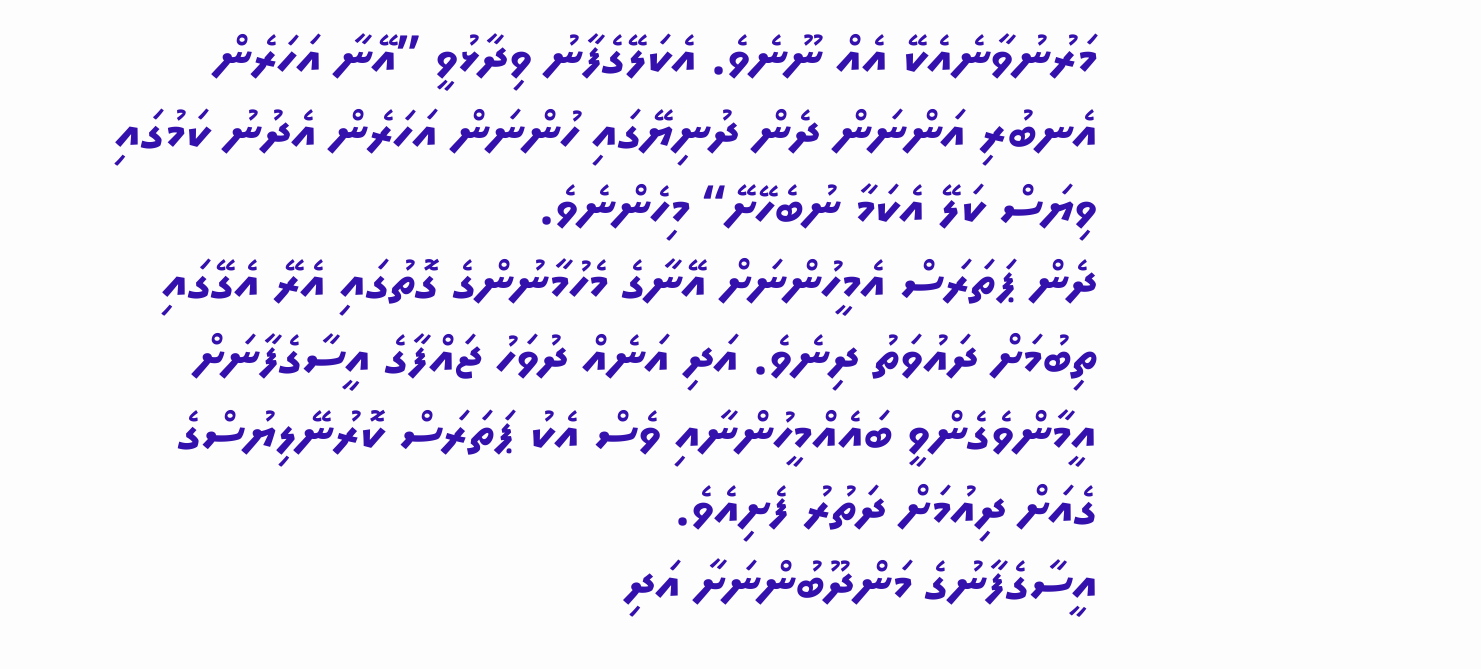މަރުނުވާނެއެކޭ އެއް ނޫނެވެ. އެކަލޭގެފާނު ވިދާޅުވީ ”އޭނާ އަހަރެން އެނބުރި އަންނަން ދެން ދުނިޔޭގައި ހުންނަން އަހަރެން އެދުނު ކަމުގައި ވިޔަސް ކަލޭ އެކަމާ ނުބެހޭށޭ“ މިހެންނެވެ.
ދެން ޕަތަރަސް އެމީހުންނަށް އޭނާގެ މެހުމާނުންގެ ގޮތުގައި އެރޭ އެގޭގައި ތިބުމަށް ދައުވަތު ދިނެވެ. އަދި އަނެއް ދުވަހު ޖައްފާގެ އީސާގެފާނަށް އީމާންވެގެންވީ ބައެއްމީހުންނާއި ވެސް އެކު ޕަތަރަސް ކޮރުނޭލިޔުސްގެ ގެއަށް ދިއުމަށް ދަތުރު ފެށިއެވެ.
އީސާގެފާނުގެ މަންދޫބުންނަށާ އަދި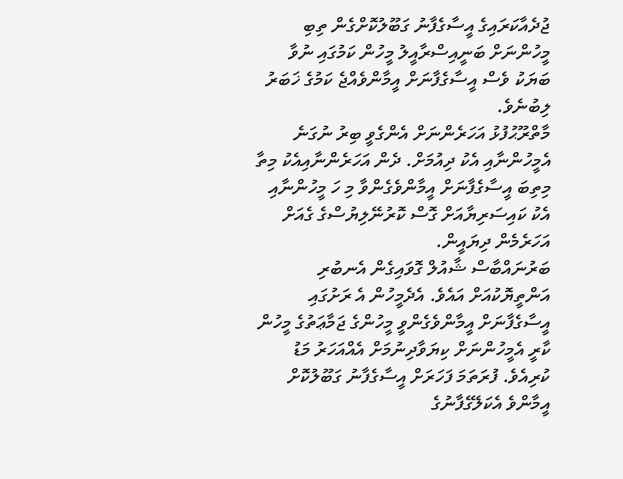ޖުދެއާކަރައިގެ އީސާގެފާނު ގަބޫލުކޮށްގެން ތިބި މީހުންނަށް ބަނީއިސްރާއީލު މީހުން ކަމުގައި ނުވާ ބަޔަކު ވެސް އީސާގެފާނަށް އީމާންވެއްޖެ ކަމުގެ ޚަބަރު ލިބުނެވެ.
މާތްރޫޙުފުޅު އަހަރެންނަށް އެންގެވީ ބިރު ނުގަނެ އެމީހުންނާއި އެކު ދިއުމަށް. ދެން އަހަރެންނާއިއެކު މިތާ މިތިބަ އީސާގެފާނަށް އީމާންވެގެންވާ މި ހަ މީހުންނާއި އެކު ކައިސަރިޔާއަށް ގޮސް ކޮރުނޭލިޔުސްގެ ގެއަށް އަހަރެމެން ދިޔައީން.
ބަރުނައްބާސް ޝާއުލް ގޮވައިގެން އެނބުރި އަންތީޔޮކުއަށް އައެވެ. އެދެމީހުން އެ ރަށުގައި އީސާގެފާނަށް އީމާންވެގެންވީ މީހުންގެ ޖަމާޢަތުގެ މީހުން ކާރީ އެމީހުންނަށް ކިޔަވާދިނުމަށް އެއްއަހަރު މަޑު ކުރިއެވެ. ފުރަތަމަ ފަހަރަށް އީސާގެފާނު ގަބޫލުކޮށް އީމާންވެ އެކަލޭގެފާނުގެ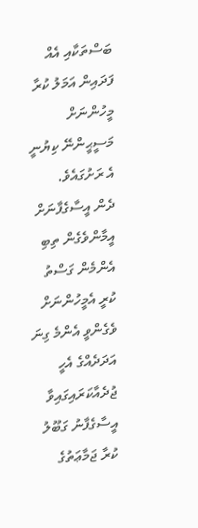ބަސްތަކާއި އެއް ފަދައިން އަމަލު ކުރާ މީހުންނަށް މަސީޙީންނޭ ކިޔުނީ އެ ރަށުގައެވެ.
ދެން އީސާގެފާނަށް އީމާންވެގެން ތިބި އެންމެން ގަސްތު ކުރީ އެމީހުންނަށް ވެގެންވީ އެންމެ ގިނަ އަދަދެއްގެ އެހީ ޖުދެއާކަރައިގައިވާ އީސާގެފާނު ގަބޫލު ކުރާ ޖަމާޢަތުގެ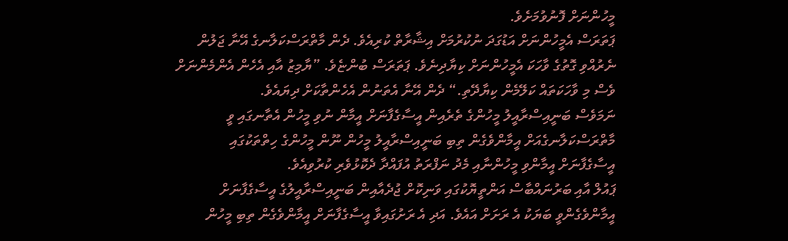މީހުންނަށް ފޮނުވުމަށެވެ.
ޕަތަރަސް އެމީހުންނަށް އަޑުގަދަ ނުކުރުމަށް އިޝާރާތް ކުރިއެވެ. ދެން މާތްރަސްކަލާނގެ އޭނާ ޖަލުން ނެރުއްވި ގޮތުގެ ވާހަކަ އެމީހުންނަށް ކިޔާދިނެވެ. ޕަތަރަސް ބުންޏެވެ. ”ޔާމިޒު އާއި އެހެން އެންމެންނަށް ވެސް މި ވާހަކަތައް ކަލޭމެން ކިޔާދޭތި.“ ދެން އޭނާ އެތަނުން އެހެންތާކަށް ދިޔައެވެ.
ނަމަވެސް ބަނީއިސްރާއީލު މީހުންގެ ތެރެއިން އީސާގެފާނަށް އީމާން ނުވި މީހުން އެތާނގައި ވީ މާތްރަސްކަލާނގެއަށް އީމާންވެގެން ތިބި ބަނީއިސްރާއީލު މީހުން ނޫން މީހުންގެ ހިތްތަކުގައި އީސާގެފާނަށް އީމާންވި މީހުންނާއި މެދު ނަފްރަތު އުފައްދާ ދެކޮޅުވެރި ކުރުވިއެވެ.
ޕައުލް އާއި ބަރުނައްބާސް އަންތީޔޮކުގައި ވަނިކޮށް ޖުދެއާއިން ބަނީއިސްރާއީލުގެ އީސާގެފާނަށް އީމާންވެގެންވީ ބަޔަކު އެ ރަށަށް އައެވެ. އަދި އެ ރަށުގައިވާ އީސާގެފާނަށް އީމާންވެގެން ތިބި މީހުން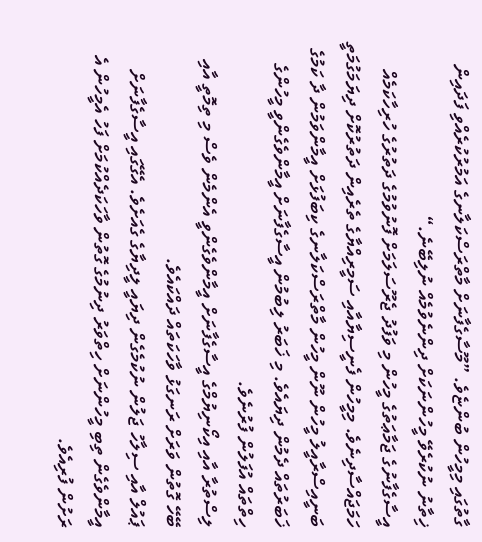ގާތުގައި މިމީހުން ބުންޏެވެ. ”މޫސާގެފާނަށް މާތްރަސްކަލާނގެ އަމުރުކުރެއްވި ފަދައިން ޚިތާނު ނުކުރެވޭ މީހުންނަކަށް ދިންނެވުމެއް ނުލިބޭނެ.“
އީސާގެފާނުގެ ޖަމާޢަތުގެ މީހުން މި ވަފުދު ޖެރޫސަލަމަށް ފޮނުވުމުގެ ދަތުރުގެ ހުރިހާކަމެއް ހަމަޖައްސާދިނެވެ. މިމީހުން ފެނީސިޔާއާއި ސަމީރިއްޔާގެ ތެރެއިން ދަތުރުކޮށް ދިޔަމަގުމަތީ ބަނީއިސްރާއީލު މީހުން ނޫން މީހުން މާތްރަސްކަލާނގެ ކިބަފުޅަށް އީމާންވަމުން ދާ ކަމުގެ ޚަބަރުތައް ދެމުން ދިޔައެވެ. މި ޚަބަރު ލިބުމުން އީސާގެފާނަށް އީމާންވެގެންވީ މީހުންގެ ހިތްތައް އުފަލުން ފުރުނެވެ.
ލިސްތުރާ އާއި އިކޯނިޔުމްގެ އީސާގެފާނަށް އީމާންވެގެންވީ އެންމެން ވެސް މި ތިމޮތީ އާއި ބޭހޭ ގޮތުން ވަރަށް ރަނގަޅު ވާހަކަތައް ދައްކައެވެ.
ޕައުލް އާއި ސިލާހު ޖަލުން ނުކުމެގެން ދިޔައީ ލީދިޔާގެ ގެއަށެވެ. އެގޭގައި އީސާގެފާނަށް އީމާންވެގެން ތިބި މީހުންނަށް ހިތްވަރު ދިނުމުގެ ގޮތުން ވާހަކަދެއްކުމަށް ފަހު އެމީހުން އެ ރަށުން ފުރިއެވެ.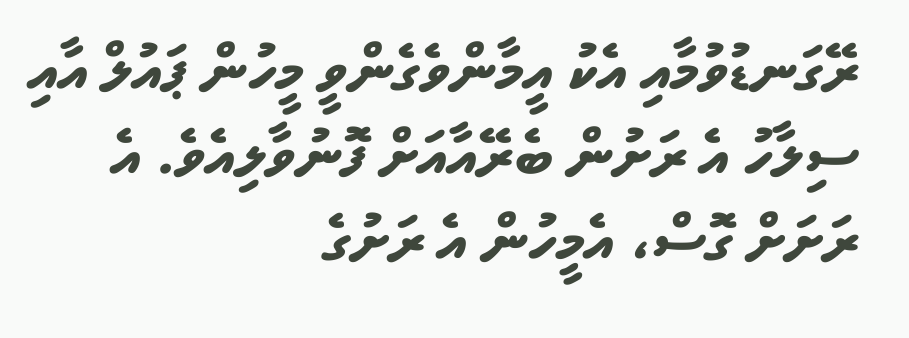ރޭގަނޑުވުމާއި އެކު އީމާންވެގެންވީ މީހުން ޕައުލް އާއި ސިލާހު އެ ރަށުން ބެރޭއާއަށް ފޮނުވާލިއެވެ. އެ ރަށަށް ގޮސް، އެމީހުން އެ ރަށުގެ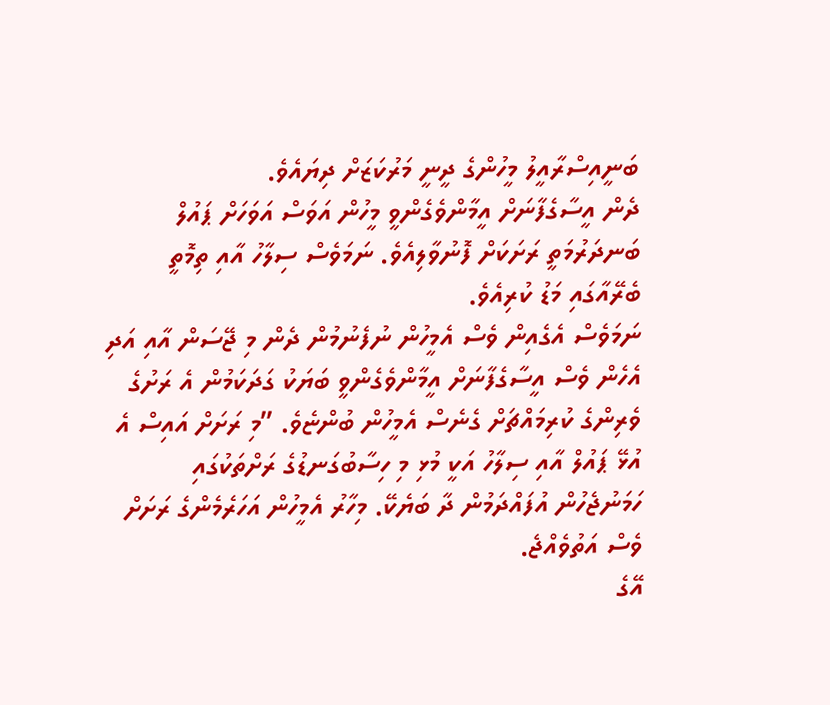ބަނީއިސްރާއީލު މީހުންގެ ދީނީ މަރުކަޒަށް ދިޔައެވެ.
ދެން އީސާގެފާނަށް އީމާންވެގެންވީ މީހުން އަވަސް އަވަހަށް ޕައުލް ބަނދަރުމަތީ ރަށަކަށް ފޮނުވާލިއެވެ. ނަމަވެސް ސިލާހު އާއި ތިމޮތީ ބެރޭއާގައި މަޑު ކުރިއެވެ.
ނަމަވެސް އެގެއިން ވެސް އެމީހުން ނުފެނުމުން ދެން މި ޖޭސަން އާއި އަދި އެހެން ވެސް އީސާގެފާނަށް އީމާންވެގެންވީ ބަޔަކު ގަދަކަމުން އެ ރަށުގެ ވެރިންގެ ކުރިމައްޗަށް ގެނެސް އެމީހުން ބުންޏެވެ. ”މި ރަށަށް އައިސް އެ އުޅޭ ޕައުލް އާއި ސިލާހު އަކީ މުޅި މި ހިސާބުގަނޑުގެ ރަށްތަކުގައި ހަމަނުޖެހުން އުފައްދަމުން ދާ ބަޔެކޭ. މިހާރު އެމީހުން އަހަރެމެންގެ ރަށަށް ވެސް އަތުވެއްޖެ.
އޭގެ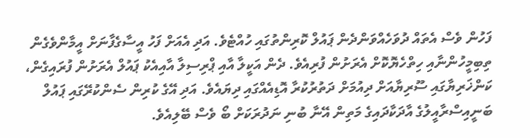ފަހުން ވެސް އެތައް ދުވަހެއްވަންދެން ޕައުލް ކޮރިންތުގައި ހުއްޓެވެ. އަދި އެއަށް ފަހު އީސާގެފާނަށް އީމާންވެގެން ތިބިމީހުންނާއި ހިތްހެޔޮކޮށް އެރަށުން ފުރިއެވެ. ދެން އަކީލާ އާއި ޕްރިސިލާ އާއިއެކު ޕައުލް އެރަށުން ފުރައިގެން، ކަންޚަރިޔާގައި ސޫރިޔާއަށް ދިއުމަށް ދަތުރުކުރާ އޮޑިއެއްގައި ދިޔައެވެ. އަދި އޭގެ ކުރިން ސެންކުރޭގައި ޕައުލް ބަނީއިސްރާއީލުގެ އާދަކާދައިގެ މަތިން އޭނާ ބުނި ނަދުރަކަށް ބޯ ވެސް ބޭލިއެވެ.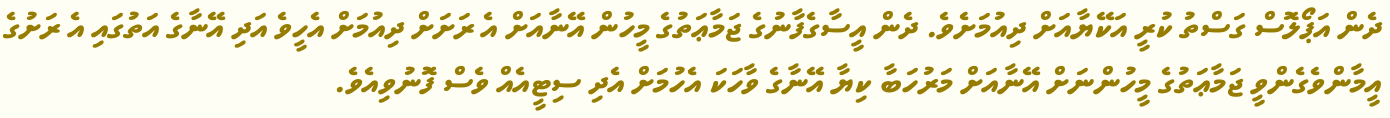ދެން އަޕޯލޮސް ގަސްތު ކުރީ އަކޭޔާއަށް ދިއުމަށެވެ. ދެން އީސާގެފާނުގެ ޖަމާޢަތުގެ މީހުން އޭނާއަށް އެ ރަށަށް ދިއުމަށް އެހީވެ އަދި އޭނާގެ އަތުގައި އެ ރަށުގެ އީމާންވެގެންވީ ޖަމާޢަތުގެ މީހުންނަށް އޭނާއަށް މަރުހަބާ ކިޔާ އޭނާގެ ވާހަކަ އެހުމަށް އެދި ސިޓީއެއް ވެސް ފޮނުވިއެވެ.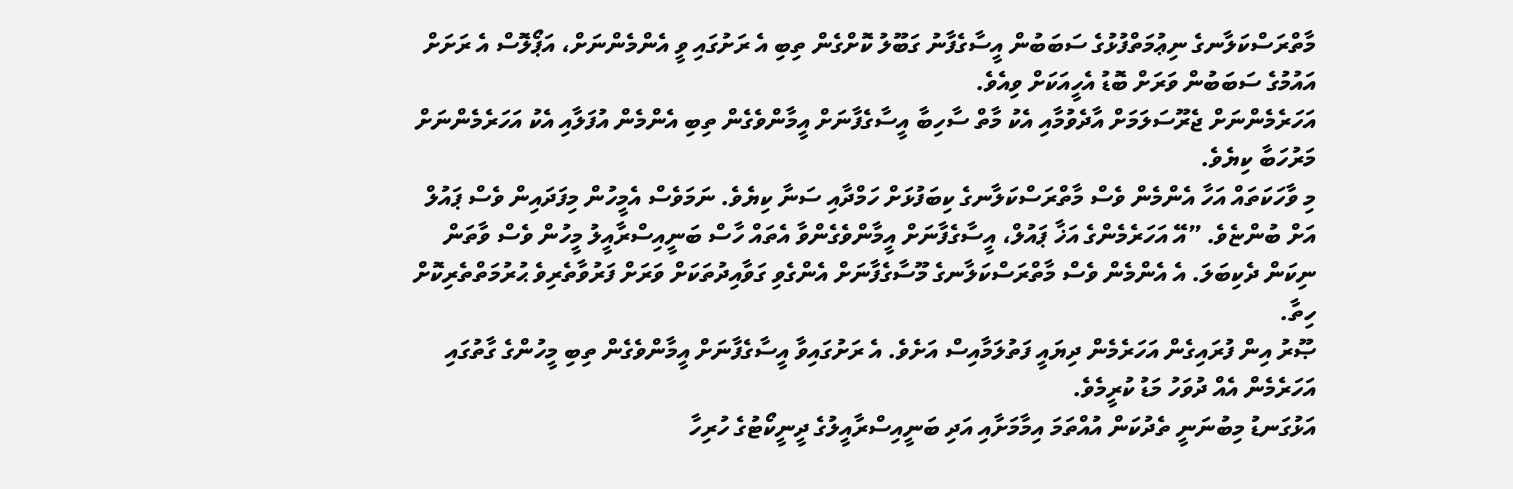މާތްރަސްކަލާނގެ ނިޢުމަތްފުޅުގެ ސަބަބުން އީސާގެފާނު ގަބޫލު ކޮށްގެން ތިބި އެ ރަށުގައި ވީ އެންމެންނަށް، އަޕޯލޮސް އެ ރަށަށް އައުމުގެ ސަބަބުން ވަރަށް ބޮޑު އެހީއަކަށް ވިއެވެ.
އަހަރެމެންނަށް ޖެރޫސަލަމަށް އާދެވުމާއި އެކު މާތް ސާހިބާ އީސާގެފާނަށް އީމާންވެގެން ތިބި އެންމެން އުފަލާއި އެކު އަހަރެމެންނަށް މަރުހަބާ ކިޔެވެ.
މި ވާހަކަތައް އަހާ އެންމެން ވެސް މާތްރަސްކަލާނގެ ކިބަފުޅަށް ހަމްދާއި ސަނާ ކިޔެވެ. ނަމަވެސް އެމީހުން މިފަދައިން ވެސް ޕައުލް އަށް ބުންޏެވެ. ”އޭ އަހަރެމެންގެ އަޚާ ޕައުލް، އީސާގެފާނަށް އީމާންވެގެންވާ އެތައް ހާސް ބަނީއިސްރާއީލު މީހުން ވެސް ވާތަން ނިކަން ދެކިބަލަ. އެ އެންމެން ވެސް މާތްރަސްކަލާނގެ މޫސާގެފާނަށް އެންގެވި ގަވާއިދުތަކަށް ވަރަށް ފަރުވާތެރިވެ ޙުރުމަތްތެރިކޮށް ހިތާ.
ޞޫރު އިން ފުރައިގެން އަހަރެމެން ދިޔައީ ފަތުލަމާއިސް އަށެވެ. އެ ރަށުގައިވާ އީސާގެފާނަށް އީމާންވެގެން ތިބި މީހުންގެ ގާތުގައި އަހަރެމެން އެއް ދުވަހު މަޑު ކުރީމެވެ.
އަޅުގަނޑު މިބުނަނީ ތެދުކަން އުއްތަމަ އިމާމަށާއި އަދި ބަނީއިސްރާއީލުގެ ދީނީކޯޓުގެ ހުރިހާ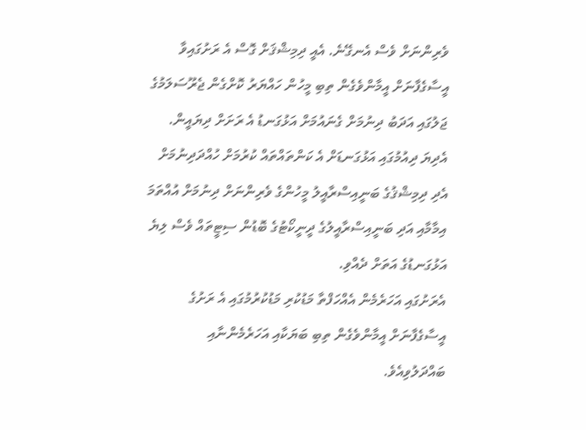ވެރިންނަށް ވެސް އެނގޭނެ. އެއީ ދިމިޝްޤަށް ގޮސް އެ ރަށުގައިވާ އީސާގެފާނަށް އީމާންވެގެން ތިބި މީހުން ހައްޔަރު ކޮށްގެން ޖެރޫސަލަމުގެ ޖަލުގައި އަދަބު ދިނުމަށް ގެނައުމަށް އަޅުގަނޑު އެ ރަށަށް ދިޔައީން. އެދިޔަ ދިއުމުގައި އަޅުގަނޑަށް އެ ކަންތައްތައް ކުރުމަށް ހުއްދަދިނުމަށް އެދި ދިމިޝްޤުގެ ބަނީއިސްރާއީލު މީހުންގެ ވެރިންނަށް ދިނުމަށް އުއްތަމަ އިމާމާއި އަދި ބަނީއިސްރާއީލުގެ ދީނީކޯޓުގެ ބޮޑުން ސިޓީތައް ވެސް ލިޔެ އަޅުގަނޑުގެ އަތަށް ދެއްވި.
އެރަށުގައި އަހަރެމެން އެއްހަފްތާ މަޑުކުރި މަޑުކުރުމުގައި އެ ރަށުގެ އީސާގެފާނަށް އީމާންވެގެން ތިބި ބަޔަކާއި އަހަރެމެންނާއި ބައްދަލުވިއެވެ.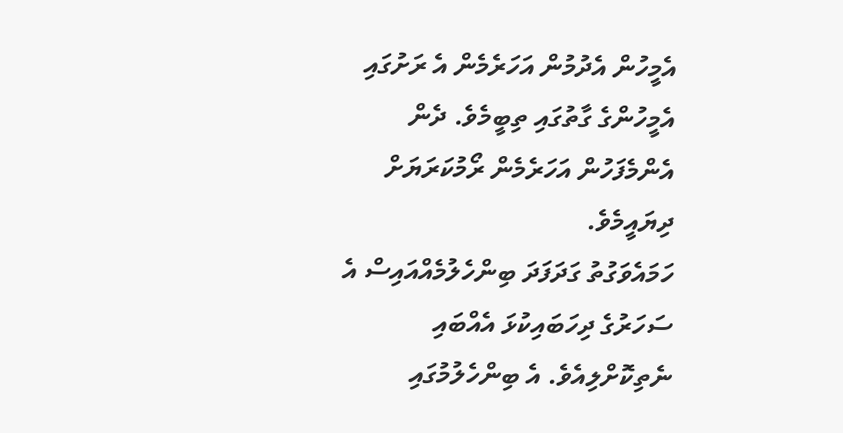އެމީހުން އެދުމުން އަހަރެމެން އެ ރަށުގައި އެމީހުންގެ ގާތުގައި ތިބީމެވެ. ދެން އެންމެފަހުން އަހަރެމެން ރޯމުކަރަޔަށް ދިޔައީމެވެ.
ހަމައެވަގުތު ގަދަފަދަ ބިންހެލުމެއްއައިސް އެ ސަހަރުގެ ދިހަބައިކުޅަ އެއްބައި ނެތިކޮށްލިއެވެ. އެ ބިންހެލުމުގައި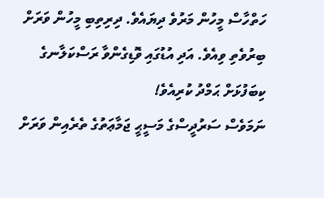ހަތްހާސް މީހުން މަރުވެ ދިޔައެވެ. ދިރިތިބި މީހުން ވަރަށް ބިރުވެތި ވިއެވެ. އަދި އުޑުގައި ވޮޑިގެންވާ ރަސްކަލާނގެ ކިބަފުޅަށް ޙަމްދު ކުރިއެވެ!
ނަމަވެސް ސަރުދީސްގެ މަސީޙީ ޖަމާޢަތުގެ ތެރެއިން ވަރަށް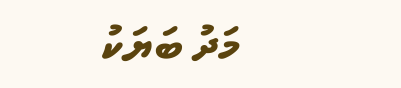މަދު ބަޔަކު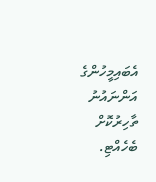އެބައިމީހުންގެ އަންނައުނު ތާހިރުކޮށް ބެހެއްޓި.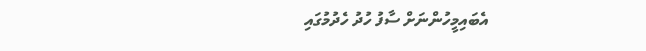އެބައިމީހުންނަށް ސާފު ހުދު ހެދުމުގައި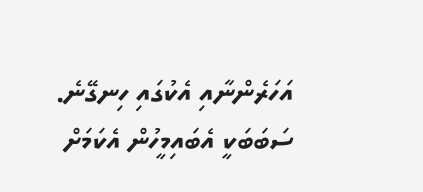އަހަރެންނާއި އެކުގައި ހިނގޭނެ. ސަބަބަކީ އެބައިމީހުން އެކަމަށް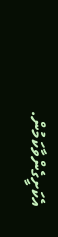އެކަށީގެންވާކަމުން.